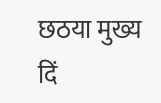छठया मुख्य दिं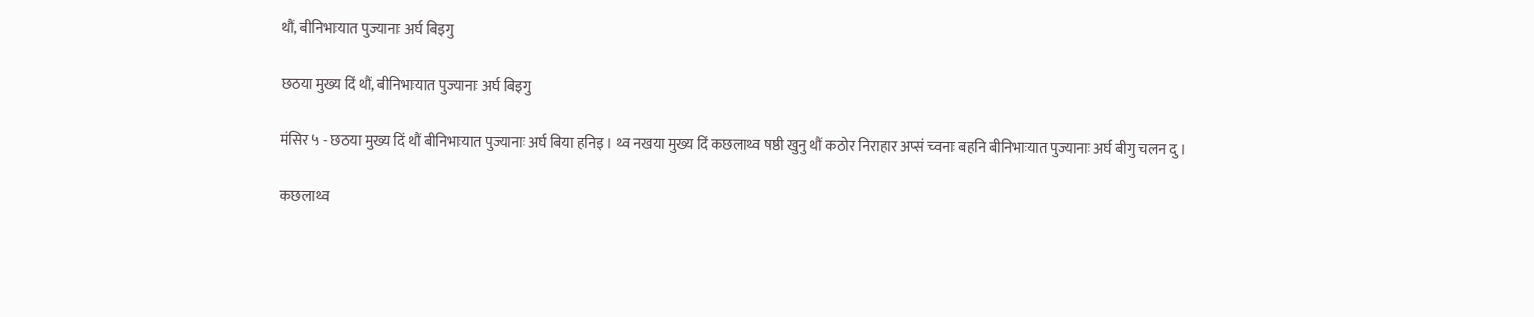थौं, बीनिभाःयात पुज्यानाः अर्घ बिइगु

छठया मुख्य दिं थौं, बीनिभाःयात पुज्यानाः अर्घ बिइगु

मंसिर ५ - छठया मुख्य दिं थौं बीनिभाःयात पुज्यानाः अर्घ बिया हनिइ । थ्व नखया मुख्य दिं कछलाथ्व षष्ठी खुनु थौं कठोर निराहार अप्सं च्वनाः बहनि बीनिभाःयात पुज्यानाः अर्घ बीगु चलन दु ।

कछलाथ्व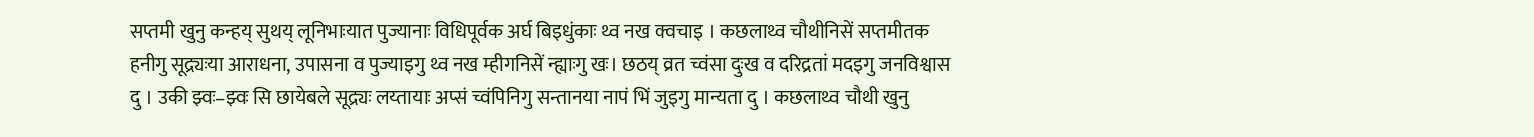सप्तमी खुनु कन्हय् सुथय् लूनिभाःयात पुज्यानाः विधिपूर्वक अर्घ बिइधुंकाः थ्व नख क्वचाइ । कछलाथ्व चौथीनिसें सप्तमीतक हनीगु सूद्र्यःया आराधना, उपासना व पुज्याइगु थ्व नख म्हीगनिसें न्ह्याःगु खः। छठय् व्रत च्वंसा दुःख व दरिद्रतां मदइगु जनविश्वास दु । उकी झ्वः–झ्वः सि छायेबले सूद्र्यः लय्तायाः अप्सं च्वंपिनिगु सन्तानया नापं भिं जुइगु मान्यता दु । कछलाथ्व चौथी खुनु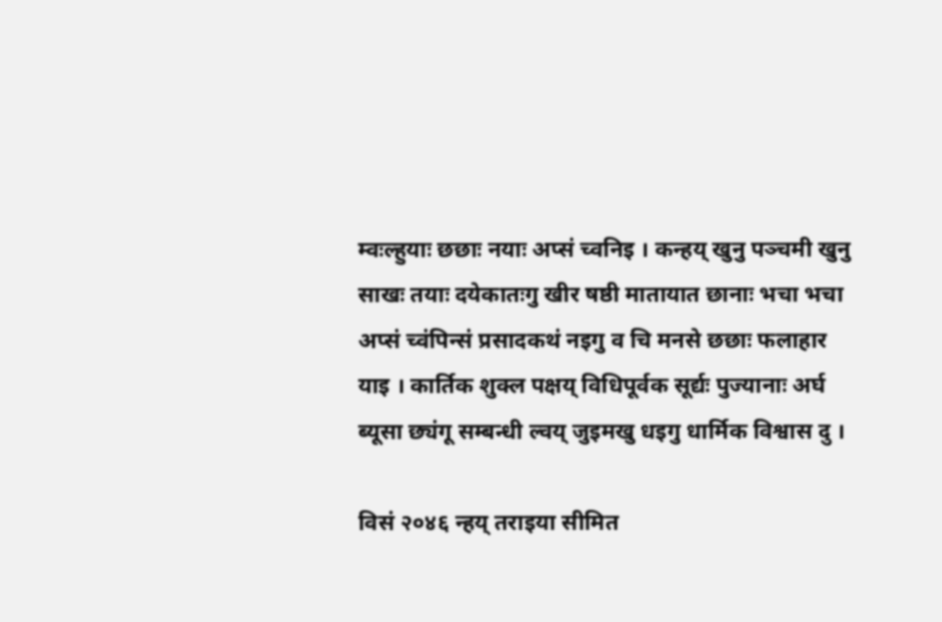म्वःल्हुयाः छछाः नयाः अप्सं च्वनिइ । कन्हय् खुनु पञ्चमी खुनु साखः तयाः दयेकातःगु खीर षष्ठी मातायात छानाः भचा भचा अप्सं च्वंपिन्सं प्रसादकथं नइगु व चि मनसे छछाः फलाहार याइ । कार्तिक शुक्ल पक्षय् विधिपूर्वक सूर्द्यः पुज्यानाः अर्घ ब्यूसा छ्यंगू सम्बन्धी ल्वय् जुइमखु धइगु धार्मिक विश्वास दु ।

विसं २०४६ न्हय् तराइया सीमित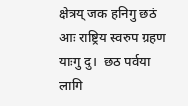क्षेत्रय् जक हनिगु छठं आः राष्ट्रिय स्वरुप ग्रहण याःगु दु।  छठ पर्वया लागि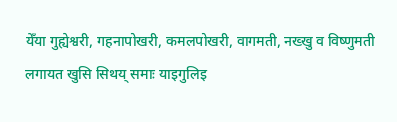येँया गुह्येश्वरी, गहनापोखरी, कमलपोखरी, वागमती, नख्खु व विष्णुमती लगायत खुसि सिथय् समाः याइगुलिइ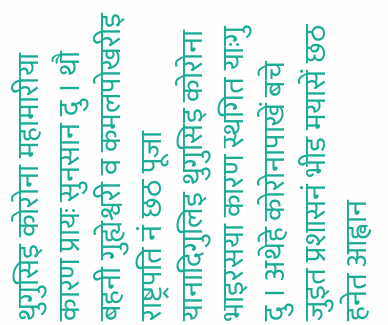थुगुसिइ कोरोना महामारीया कारण प्रायः सुनसान दु । थौ बहनी गुह्येश्वरी व कमलपोखरीइ  राष्ट्रपति नं छठ पूजा यानादिगुलिइ थुगुसिइ कोरोना भाइरसया कारण स्थगित याःगु दु । अथेहे कोरोनापाखें बचे जुइत प्रशासनं भीड मयासें छठ हनेत आह्वान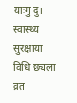याःगु दु। स्वास्थ्य सुरक्षाया विधि छ्यला व्रत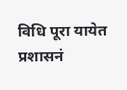विधि पूरा यायेत प्रशासनं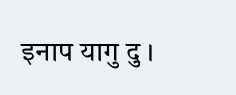इनाप यागु दु ।